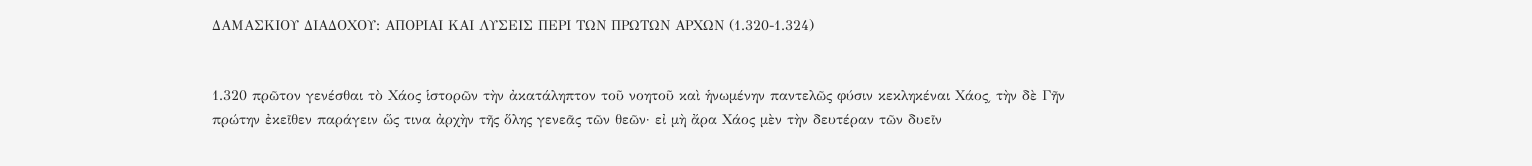ΔΑΜΑΣΚΙΟΥ ΔΙΑΔΟΧΟΥ: ΑΠΟΡΙΑΙ ΚΑΙ ΛΥΣΕΙΣ ΠΕΡΙ ΤΩΝ ΠΡΩΤΩΝ ΑΡΧΩΝ (1.320-1.324)


1.320 πρῶτον γενέσθαι τὸ Χάος ἱστορῶν τὴν ἀκατάληπτον τοῦ νοητοῦ καὶ ἡνωμένην παντελῶς φύσιν κεκληκέναι Χάος͵ τὴν δὲ Γῆν πρώτην ἐκεῖθεν παράγειν ὥς τινα ἀρχὴν τῆς ὅλης γενεᾶς τῶν θεῶν· εἰ μὴ ἄρα Χάος μὲν τὴν δευτέραν τῶν δυεῖν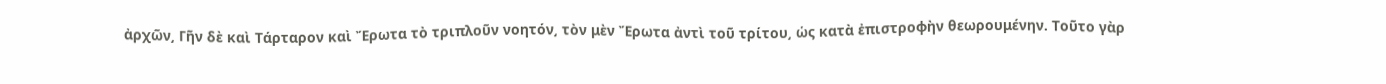ἀρχῶν͵ Γῆν δὲ καὶ Τάρταρον καὶ Ἔρωτα τὸ τριπλοῦν νοητόν͵ τὸν μὲν Ἔρωτα ἀντὶ τοῦ τρίτου͵ ὡς κατὰ ἐπιστροφὴν θεωρουμένην. Τοῦτο γὰρ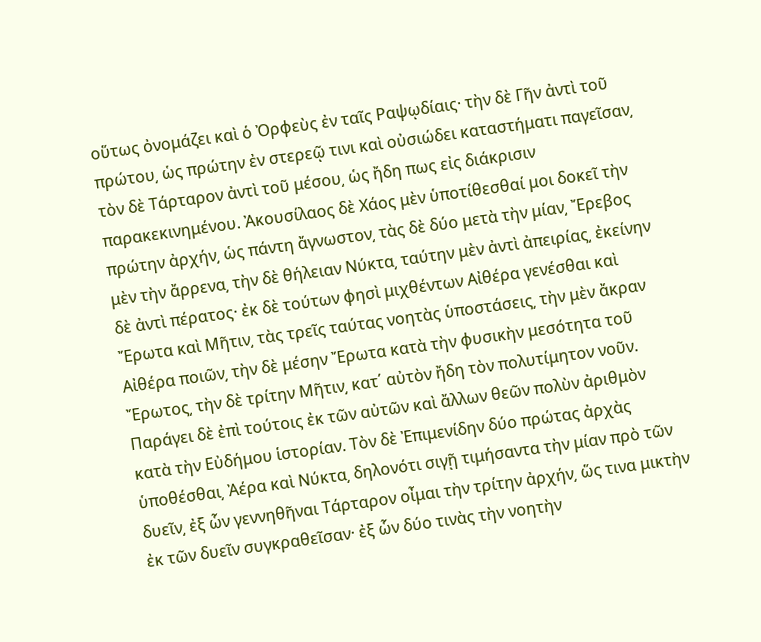οὕτως ὀνομάζει καὶ ὁ Ὀρφεὺς ἐν ταῖς Ραψῳδίαις· τὴν δὲ Γῆν ἀντὶ τοῦ πρώτου͵ ὡς πρώτην ἐν στερεῷ τινι καὶ οὐσιώδει καταστήματι παγεῖσαν͵ τὸν δὲ Τάρταρον ἀντὶ τοῦ μέσου͵ ὡς ἤδη πως εἰς διάκρισιν παρακεκινημένου. Ἀκουσίλαος δὲ Χάος μὲν ὑποτίθεσθαί μοι δοκεῖ τὴν πρώτην ἀρχήν͵ ὡς πάντη ἄγνωστον͵ τὰς δὲ δύο μετὰ τὴν μίαν͵ Ἔρεβος μὲν τὴν ἄρρενα͵ τὴν δὲ θήλειαν Νύκτα͵ ταύτην μὲν ἀντὶ ἀπειρίας͵ ἐκείνην δὲ ἀντὶ πέρατος· ἐκ δὲ τούτων φησὶ μιχθέντων Αἰθέρα γενέσθαι καὶ Ἔρωτα καὶ Μῆτιν͵ τὰς τρεῖς ταύτας νοητὰς ὑποστάσεις͵ τὴν μὲν ἄκραν Αἰθέρα ποιῶν͵ τὴν δὲ μέσην Ἔρωτα κατὰ τὴν φυσικὴν μεσότητα τοῦ Ἔρωτος͵ τὴν δὲ τρίτην Μῆτιν͵ κατ΄ αὐτὸν ἤδη τὸν πολυτίμητον νοῦν. Παράγει δὲ ἐπὶ τούτοις ἐκ τῶν αὐτῶν καὶ ἄλλων θεῶν πολὺν ἀριθμὸν κατὰ τὴν Εὐδήμου ἱστορίαν. Τὸν δὲ Ἐπιμενίδην δύο πρώτας ἀρχὰς ὑποθέσθαι͵ Ἀέρα καὶ Νύκτα͵ δηλονότι σιγῇ τιμήσαντα τὴν μίαν πρὸ τῶν δυεῖν͵ ἐξ ὧν γεννηθῆναι Τάρταρον οἶμαι τὴν τρίτην ἀρχήν͵ ὥς τινα μικτὴν ἐκ τῶν δυεῖν συγκραθεῖσαν· ἐξ ὧν δύο τινὰς τὴν νοητὴν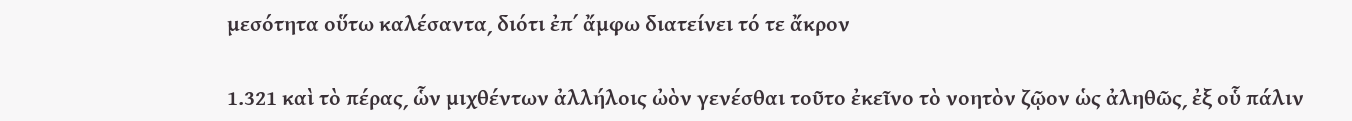μεσότητα οὕτω καλέσαντα͵ διότι ἐπ΄ ἄμφω διατείνει τό τε ἄκρον

1.321 καὶ τὸ πέρας͵ ὧν μιχθέντων ἀλλήλοις ὠὸν γενέσθαι τοῦτο ἐκεῖνο τὸ νοητὸν ζῷον ὡς ἀληθῶς͵ ἐξ οὗ πάλιν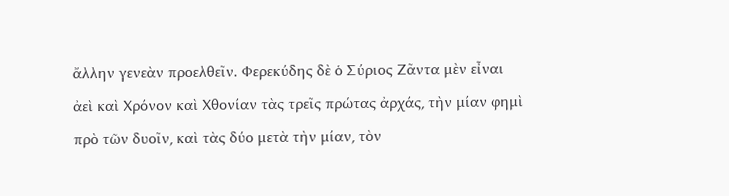ἄλλην γενεὰν προελθεῖν. Φερεκύδης δὲ ὁ Σύριος Ζᾶντα μὲν εἶναι ἀεὶ καὶ Χρόνον καὶ Χθονίαν τὰς τρεῖς πρώτας ἀρχάς͵ τὴν μίαν φημὶ πρὸ τῶν δυοῖν͵ καὶ τὰς δύο μετὰ τὴν μίαν͵ τὸν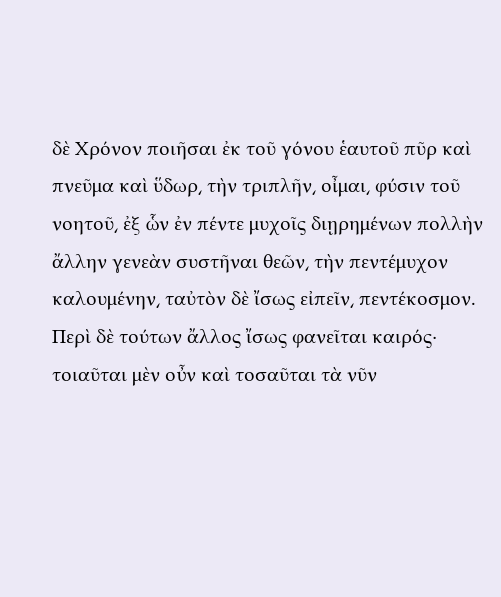δὲ Χρόνον ποιῆσαι ἐκ τοῦ γόνου ἑαυτοῦ πῦρ καὶ πνεῦμα καὶ ὕδωρ͵ τὴν τριπλῆν͵ οἶμαι͵ φύσιν τοῦ νοητοῦ͵ ἐξ ὧν ἐν πέντε μυχοῖς διῃρημένων πολλὴν ἄλλην γενεὰν συστῆναι θεῶν͵ τὴν πεντέμυχον καλουμένην͵ ταὐτὸν δὲ ἴσως εἰπεῖν͵ πεντέκοσμον. Περὶ δὲ τούτων ἄλλος ἴσως φανεῖται καιρός· τοιαῦται μὲν οὖν καὶ τοσαῦται τὰ νῦν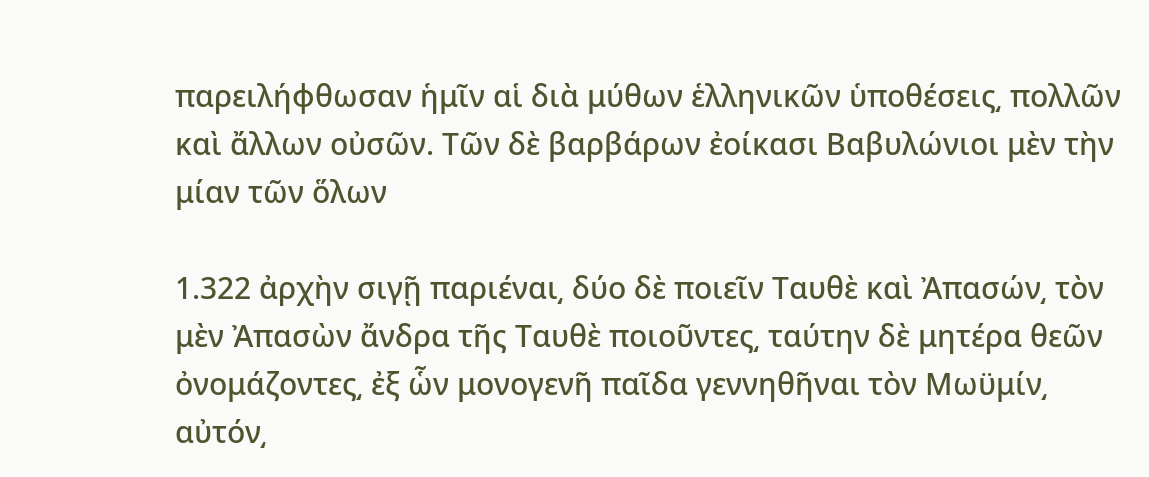παρειλήφθωσαν ἡμῖν αἱ διὰ μύθων ἑλληνικῶν ὑποθέσεις͵ πολλῶν καὶ ἄλλων οὐσῶν. Τῶν δὲ βαρβάρων ἐοίκασι Βαβυλώνιοι μὲν τὴν μίαν τῶν ὅλων

1.322 ἀρχὴν σιγῇ παριέναι͵ δύο δὲ ποιεῖν Ταυθὲ καὶ Ἀπασών͵ τὸν μὲν Ἀπασὼν ἄνδρα τῆς Ταυθὲ ποιοῦντες͵ ταύτην δὲ μητέρα θεῶν ὀνομάζοντες͵ ἐξ ὧν μονογενῆ παῖδα γεννηθῆναι τὸν Μωϋμίν͵ αὐτόν͵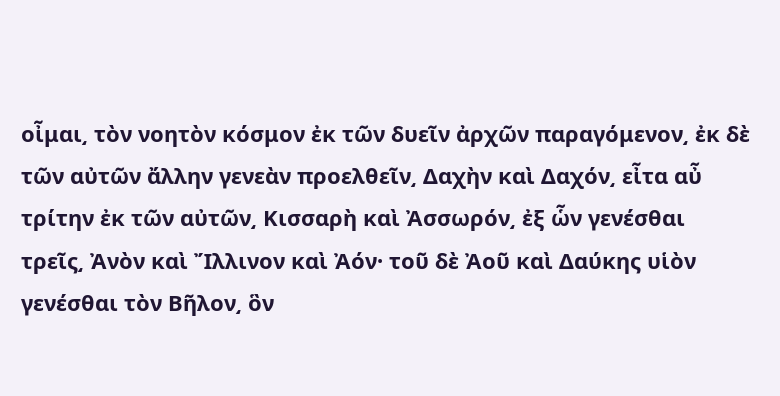οἶμαι͵ τὸν νοητὸν κόσμον ἐκ τῶν δυεῖν ἀρχῶν παραγόμενον͵ ἐκ δὲ τῶν αὐτῶν ἄλλην γενεὰν προελθεῖν͵ Δαχὴν καὶ Δαχόν͵ εἶτα αὖ τρίτην ἐκ τῶν αὐτῶν͵ Κισσαρὴ καὶ Ἀσσωρόν͵ ἐξ ὧν γενέσθαι τρεῖς͵ Ἀνὸν καὶ Ἴλλινον καὶ Ἀόν· τοῦ δὲ Ἀοῦ καὶ Δαύκης υἱὸν γενέσθαι τὸν Βῆλον͵ ὃν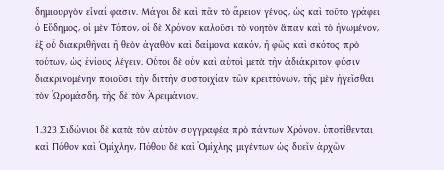δημιουργὸν εἶναί φασιν. Μάγοι δὲ καὶ πᾶν τὸ ἄρειον γένος͵ ὡς καὶ τοῦτο γράφει ὁ Εὔδημος͵ οἱ μὲν Τόπον͵ οἱ δὲ Χρόνον καλοῦσι τὸ νοητὸν ἅπαν καὶ τὸ ἡνωμένον͵ ἐξ οὗ διακριθῆναι ἢ θεὸν ἀγαθὸν καὶ δαίμονα κακόν͵ ἢ φῶς καὶ σκότος πρὸ τούτων͵ ὡς ἐνίους λέγειν. Οὗτοι δὲ οὖν καὶ αὐτοὶ μετὰ τὴν ἀδιάκριτον φύσιν διακρινομένην ποιοῦσι τὴν διττὴν συστοιχίαν τῶν κρειττόνων͵ τῆς μὲν ἡγεῖσθαι τὸν Ὠρομάσδη͵ τῆς δὲ τὸν Ἀρειμάνιον.

1.323 Σιδώνιοι δὲ κατὰ τὸν αὐτὸν συγγραφέα πρὸ πάντων Χρόνον. ὑποτίθενται καὶ Πόθον καὶ Ὀμίχλην͵ Πόθου δὲ καὶ Ὁμίχλης μιγέντων ὡς δυεῖν ἀρχῶν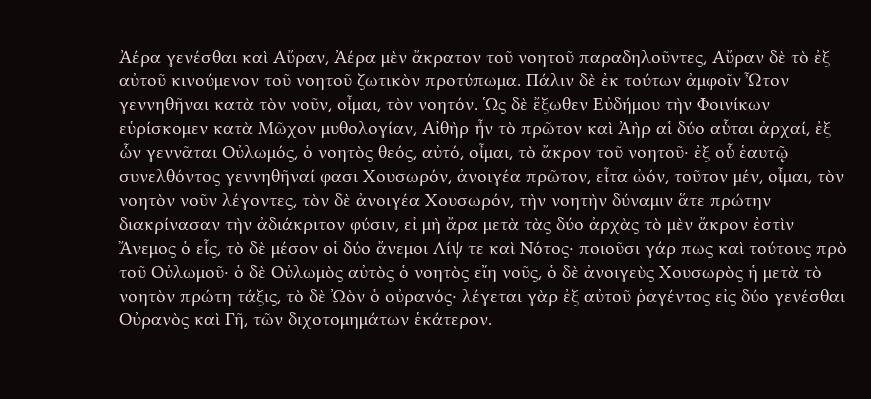Ἀέρα γενέσθαι καὶ Αὔραν͵ Ἀέρα μὲν ἄκρατον τοῦ νοητοῦ παραδηλοῦντες͵ Αὔραν δὲ τὸ ἐξ αὐτοῦ κινούμενον τοῦ νοητοῦ ζωτικὸν προτύπωμα. Πάλιν δὲ ἐκ τούτων ἀμφοῖν Ὦτον γεννηθῆναι κατὰ τὸν νοῦν͵ οἶμαι͵ τὸν νοητόν. Ὡς δὲ ἔξωθεν Εὐδήμου τὴν Φοινίκων εὑρίσκομεν κατὰ Μῶχον μυθολογίαν͵ Αἰθὴρ ἦν τὸ πρῶτον καὶ Ἀὴρ αἱ δύο αὗται ἀρχαί͵ ἐξ ὧν γεννᾶται Οὐλωμός͵ ὁ νοητὸς θεός͵ αὐτό͵ οἶμαι͵ τὸ ἄκρον τοῦ νοητοῦ· ἐξ οὗ ἑαυτῷ συνελθόντος γεννηθῆναί φασι Χουσωρόν͵ ἀνοιγέα πρῶτον͵ εἶτα ὠόν͵ τοῦτον μέν͵ οἶμαι͵ τὸν νοητὸν νοῦν λέγοντες͵ τὸν δὲ ἀνοιγέα Χουσωρόν͵ τὴν νοητὴν δύναμιν ἅτε πρώτην διακρίνασαν τὴν ἀδιάκριτον φύσιν͵ εἰ μὴ ἄρα μετὰ τὰς δύο ἀρχὰς τὸ μὲν ἄκρον ἐστὶν Ἄνεμος ὁ εἷς͵ τὸ δὲ μέσον οἱ δύο ἄνεμοι Λίψ τε καὶ Νότος· ποιοῦσι γάρ πως καὶ τούτους πρὸ τοῦ Οὐλωμοῦ· ὁ δὲ Οὐλωμὸς αὐτὸς ὁ νοητὸς εἴη νοῦς͵ ὁ δὲ ἀνοιγεὺς Χουσωρὸς ἡ μετὰ τὸ νοητὸν πρώτη τάξις͵ τὸ δὲ Ὠὸν ὁ οὐρανός· λέγεται γὰρ ἐξ αὐτοῦ ῥαγέντος εἰς δύο γενέσθαι Οὐρανὸς καὶ Γῆ͵ τῶν διχοτομημάτων ἑκάτερον.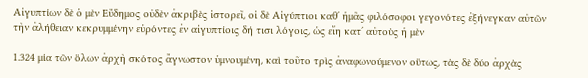Αἰγυπτίων δὲ ὁ μὲν Εὔδημος οὐδὲν ἀκριβὲς ἱστορεῖ͵ οἱ δὲ Αἰγύπτιοι καθ΄ ἡμᾶς φιλόσοφοι γεγονότες ἐξήνεγκαν αὐτῶν τὴν ἀλήθειαν κεκρυμμένην εὑρόντες ἐν αἰγυπτίοις δή τισι λόγοις͵ ὡς εἴη κατ΄ αὐτοὺς ἡ μὲν

1.324 μία τῶν ὅλων ἀρχὴ σκότος ἄγνωστον ὑμνουμένη͵ καὶ τοῦτο τρὶς ἀναφωνούμενον οὕτως͵ τὰς δὲ δύο ἀρχὰς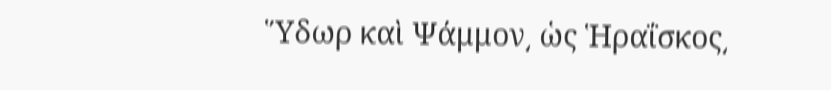Ὕδωρ καὶ Ψάμμον͵ ὡς Ἡραΐσκος͵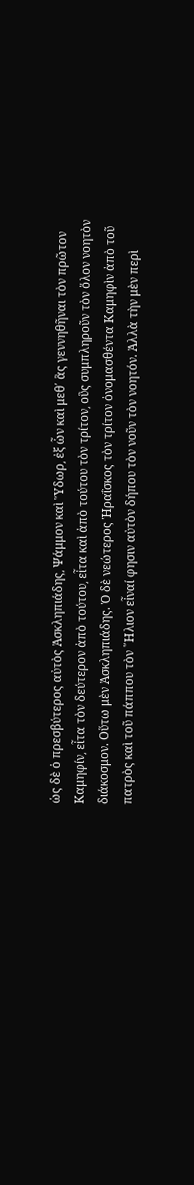ὡς δὲ ὁ πρεσβύτερος αὐτὸς Ἀσκληπιάδης͵ Ψάμμον καὶ Ὕδωρ͵ ἐξ ὧν καὶ μεθ΄ ἃς γεννηθῆναι τὸν πρῶτον Καμηφίν͵ εἶτα τὸν δεύτερον ἀπὸ τούτου͵ εἶτα καὶ ἀπὸ τούτου τὸν τρίτον͵ οὓς συμπληροῦν τὸν ὅλον νοητὸν διάκοσμον. Οὕτω μὲν Ἀσκληπιάδης. Ὁ δὲ νεώτερος Ἡραΐσκος τὸν τρίτον ὀνομασθέντα Καμηφὶν ἀπὸ τοῦ πατρὸς καὶ τοῦ πάππου τὸν ῞Ηλιον εἶναί φησιν αὐτὸν δήπου τὸν νοῦν τὸν νοητόν. Ἀλλὰ τὴν μὲν περὶ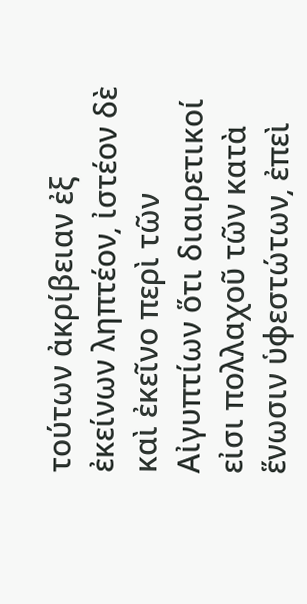τούτων ἀκρίβειαν ἐξ ἐκείνων ληπτέον͵ ἰστέον δὲ καὶ ἐκεῖνο περὶ τῶν Αἰγυπτίων ὅτι διαιρετικοί εἰσι πολλαχοῦ τῶν κατὰ ἕνωσιν ὑφεστώτων͵ ἐπεὶ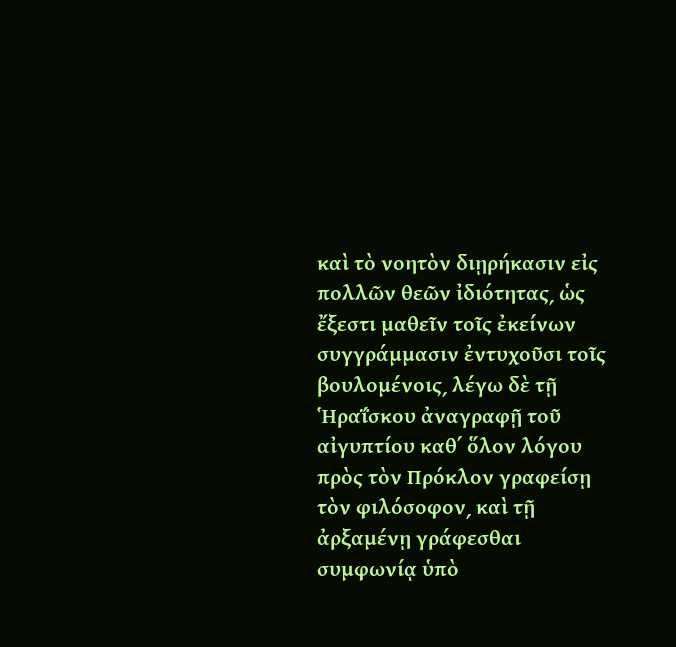καὶ τὸ νοητὸν διῃρήκασιν εἰς πολλῶν θεῶν ἰδιότητας͵ ὡς ἔξεστι μαθεῖν τοῖς ἐκείνων συγγράμμασιν ἐντυχοῦσι τοῖς βουλομένοις͵ λέγω δὲ τῇ Ἡραΐσκου ἀναγραφῇ τοῦ αἰγυπτίου καθ΄ ὅλον λόγου πρὸς τὸν Πρόκλον γραφείσῃ τὸν φιλόσοφον͵ καὶ τῇ ἀρξαμένῃ γράφεσθαι συμφωνίᾳ ὑπὸ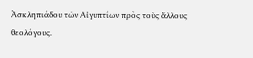Ἀσκληπιάδου τῶν Αἰγυπτίων πρὸς τοὺς ἄλλους θεολόγους.